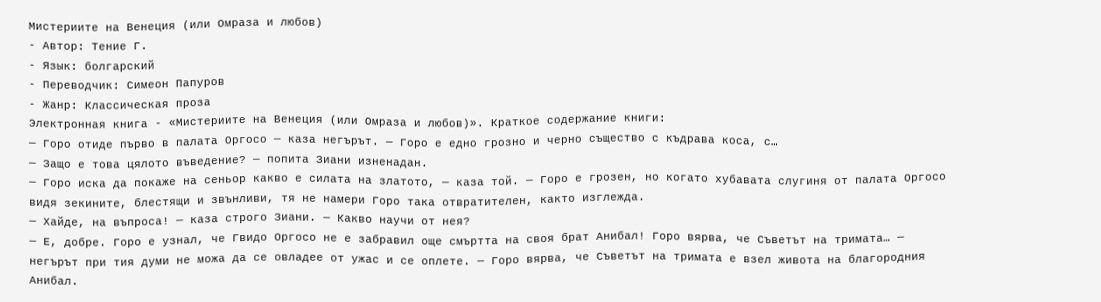Мистериите на Венеция (или Омраза и любов)
- Автор: Тение Г.
- Язык: болгарский
- Переводчик: Симеон Папуров
- Жанр: Классическая проза
Электронная книга - «Мистериите на Венеция (или Омраза и любов)». Краткое содержание книги:
— Горо отиде първо в палата Оргосо — каза негърът. — Горо е едно грозно и черно същество с къдрава коса, с…
— Защо е това цялото въведение? — попита Зиани изненадан.
— Горо иска да покаже на сеньор какво е силата на златото, — каза той. — Горо е грозен, но когато хубавата слугиня от палата Оргосо видя зекините, блестящи и звънливи, тя не намери Горо така отвратителен, както изглежда.
— Хайде, на въпроса! — каза строго Зиани. — Какво научи от нея?
— Е, добре. Горо е узнал, че Гвидо Оргосо не е забравил още смъртта на своя брат Анибал! Горо вярва, че Съветът на тримата… — негърът при тия думи не можа да се овладее от ужас и се оплете. — Горо вярва, че Съветът на тримата е взел живота на благородния Анибал.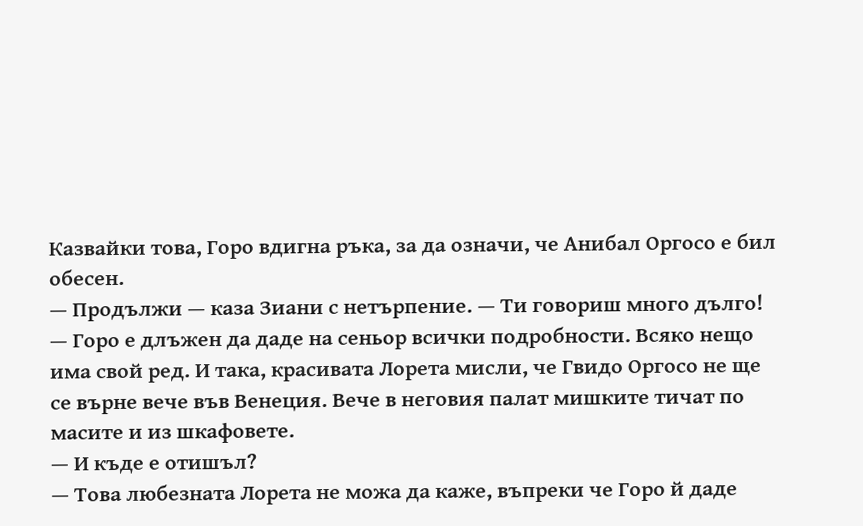Казвайки това, Горо вдигна ръка, за да означи, че Анибал Оргосо е бил обесен.
— Продължи — каза Зиани с нетърпение. — Ти говориш много дълго!
— Горо е длъжен да даде на сеньор всички подробности. Всяко нещо има свой ред. И така, красивата Лорета мисли, че Гвидо Оргосо не ще се върне вече във Венеция. Вече в неговия палат мишките тичат по масите и из шкафовете.
— И къде е отишъл?
— Това любезната Лорета не можа да каже, въпреки че Горо й даде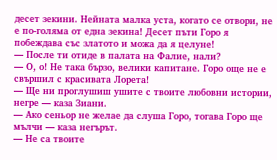десет зекини. Нейната малка уста, когато се отвори, не е по-голяма от една зекина! Десет пъти Горо я побеждава със златото и можа да я целуне!
— После ти отиде в палата на Фалие, нали?
— О, о! Не така бързо, велики капитане. Горо още не е свършил с красивата Лорета!
— Ще ни проглушиш ушите с твоите любовни истории, негре — каза Зиани.
— Ако сеньор не желае да слуша Горо, тогава Горо ще мълчи — каза негърът.
— Не са твоите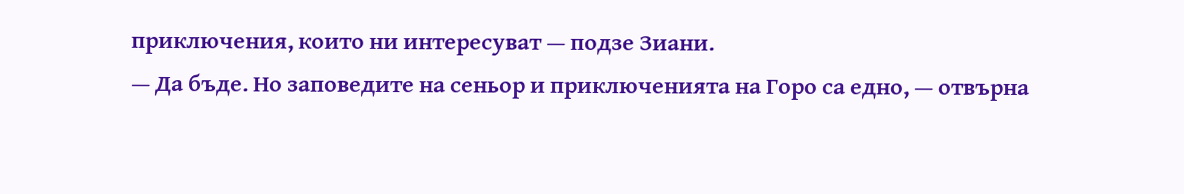приключения, които ни интересуват — подзе Зиани.
— Да бъде. Но заповедите на сеньор и приключенията на Горо са едно, — отвърна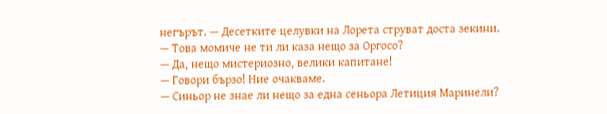негърът. — Десетките целувки на Лорета струват доста зекини.
— Това момиче не ти ли каза нещо за Оргосо?
— Да, нещо мистериозно, велики капитане!
— Говори бързо! Ние очакваме.
— Синьор не знае ли нещо за една сеньора Летиция Маринели?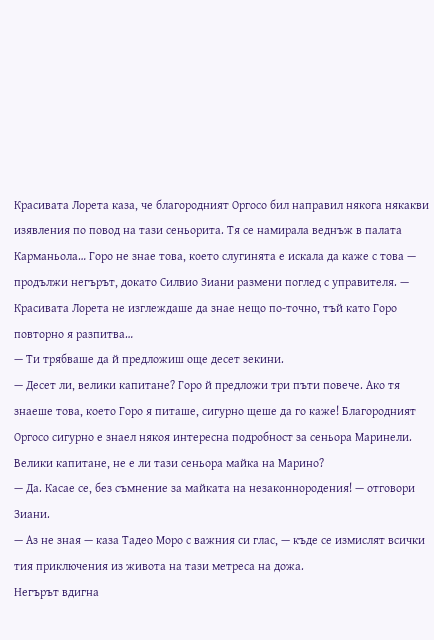Красивата Лорета каза, че благородният Оргосо бил направил някога някакви изявления по повод на тази сеньорита. Тя се намирала веднъж в палата Карманьола… Горо не знае това, което слугинята е искала да каже с това — продължи негърът, докато Силвио Зиани размени поглед с управителя. — Красивата Лорета не изглеждаше да знае нещо по-точно, тъй като Горо повторно я разпитва…
— Ти трябваше да й предложиш още десет зекини.
— Десет ли, велики капитане? Горо й предложи три пъти повече. Ако тя знаеше това, което Горо я питаше, сигурно щеше да го каже! Благородният Оргосо сигурно е знаел някоя интересна подробност за сеньора Маринели. Велики капитане, не е ли тази сеньора майка на Марино?
— Да. Касае се, без съмнение за майката на незаконнородения! — отговори Зиани.
— Аз не зная — каза Тадео Моро с важния си глас, — къде се измислят всички тия приключения из живота на тази метреса на дожа.
Негърът вдигна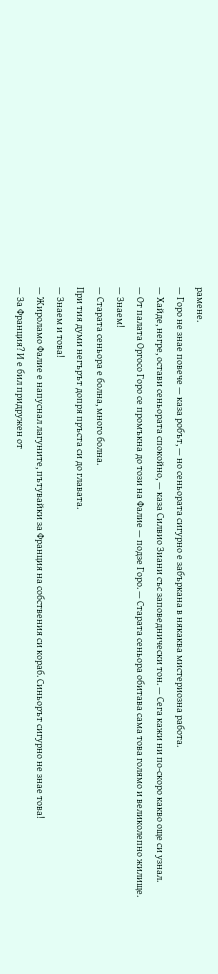рамене.
— Горо не знае повече — каза робът, — но сеньората сигурно е забъркана в някаква мистериозна работа.
— Хайде, негре, остави сеньората спокойно, — каза Силвио Зиани със заповеднически тон. — Сега кажи ни по-скоро какво още си узнал.
— От палата Оргосо Горо се промъкна до този на Фалие — подзе Горо. — Старата сеньора обитава сама това голямо и великолепно жилище.
— Знаем!
— Старата сеньора е болна, много болна.
При тия думи негърът допря пръста си до главата.
— Знаем и това!
— Жироламо Фалие е напуснал лагуните, пътувайки за Франция на собствения си кораб. Синьорът сигурно не знае това!
— За Франция? И е бил придружен от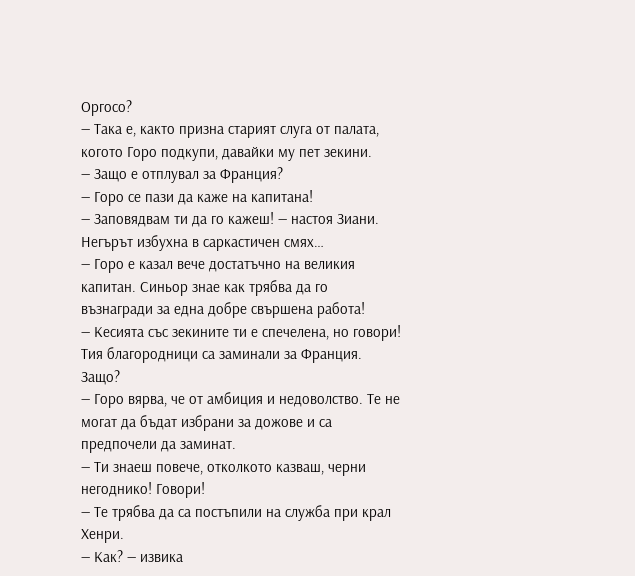Оргосо?
— Така е, както призна старият слуга от палата, когото Горо подкупи, давайки му пет зекини.
— Защо е отплувал за Франция?
— Горо се пази да каже на капитана!
— Заповядвам ти да го кажеш! — настоя Зиани.
Негърът избухна в саркастичен смях…
— Горо е казал вече достатъчно на великия капитан. Синьор знае как трябва да го възнагради за една добре свършена работа!
— Кесията със зекините ти е спечелена, но говори! Тия благородници са заминали за Франция. Защо?
— Горо вярва, че от амбиция и недоволство. Те не могат да бъдат избрани за дожове и са предпочели да заминат.
— Ти знаеш повече, отколкото казваш, черни негоднико! Говори!
— Те трябва да са постъпили на служба при крал Хенри.
— Как? — извика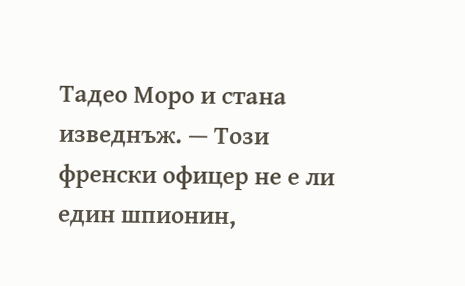Тадео Моро и стана изведнъж. — Този френски офицер не е ли един шпионин,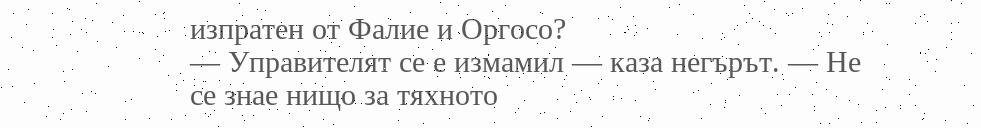изпратен от Фалие и Оргосо?
— Управителят се е измамил — каза негърът. — Не се знае нищо за тяхното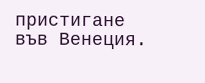пристигане във Венеция.